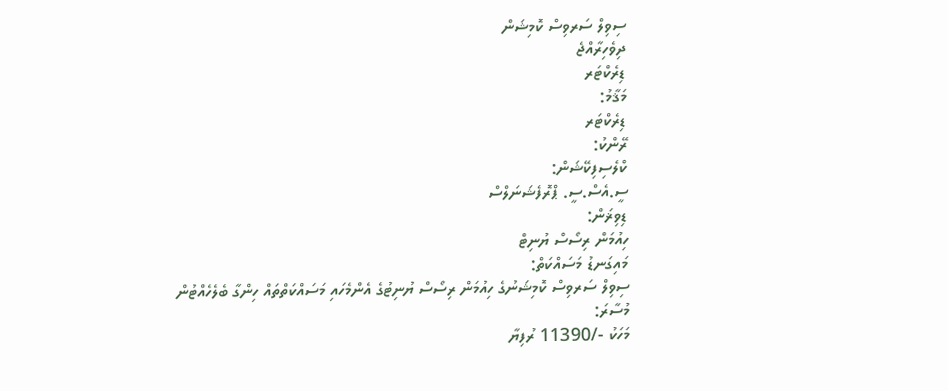ސިވިލް ސަރވިސް ކޮމިޝަން
ދިވެހިރާއްޖެ
ޑިރެކްޓަރ
މަޤާމު:
ޑިރެކްޓަރ
ރޭންކު:
ކްލެސިފިކޭޝަން:
ސީ.އެސް.ސީ. ޕްރޮފެޝަނަލްސް
ޑިވިޜަން:
ހިއުމަން ރިސޯސް ޔުނިޓް
މައިގަނޑު މަސައްކަތް:
ސިވިލް ސަރވިސް ކޮމިޝަނުގެ ހިއުމަން ރިސޯސް ޔުނިޓުގެ އެންމެހައި މަސައްކަތްތައް ހިންގާ ބެލެހެއްޓުން
މުސާރަ:
މަހަކު -/11390 ރުފިޔާ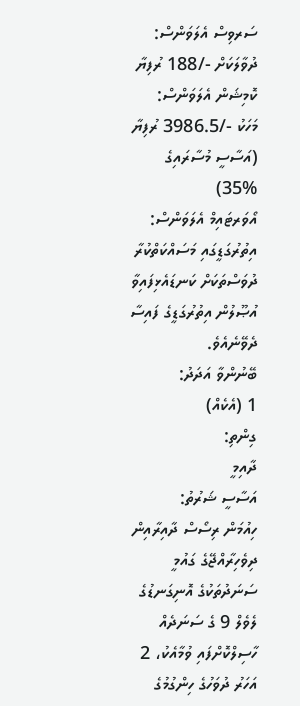ސަރވިސް އެލަވަންސް:
ދުވާލަކަށް -/188 ރުފިޔާ
ކޮމިޝަން އެލަވަންސް:
މަހަކު -/3986.5 ރުފިޔާ (އަސާސީ މުސާރައިގެ %35)
އޯވަރޓައިމް އެލަވަންސް:
އިތުރުގަޑީގައި މަސައްކަތްކުރާ ދުވަސްތަކަށް ކަނޑައެޅިފައިވާ އުޞޫލުން އިތުރުގަޑީގެ ފައިސާ ދެވޭނެއެވެ.
ބޭނުންވާ އަދަދު:
1 (އެކެއް)
ގިންތި:
ދާއިމީ
އަސާސީ ޝަރުތު:
ހިއުމަން ރިސޯސް ދާއިރާއިން ދިވެހިރާއްޖޭގެ ގައުމީ ސަނަދުތަކުގެ އޮނިގަނޑުގެ ލެވެލް 9 ގެ ސަނަދެއް ހާސިލްކޮށްފައި ވުމާއެކު، 2 އަހަރު ދުވަހުގެ ހިންގުމުގެ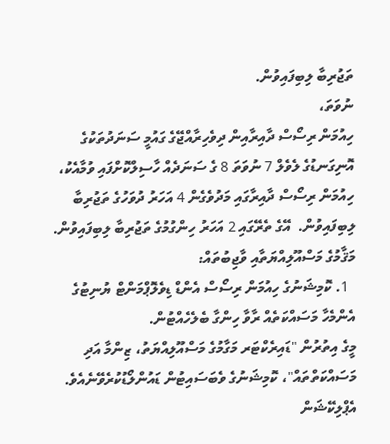ތަޖުރިބާ ލިބިފައިވުން.
ނުވަތަ،
ހިއުމަން ރިސޯސް ދާއިރާއިން ދިވެހިރާއްޖޭގެ ގައުމީ ސަނަދުތަކުގެ އޮނިގަނޑުގެ ލެވެލް 7 ނުވަތަ 8 ގެ ސަނަދެއް ހާސިލްކޮށްފައި ވުމާއެކު، ހިއުމަން ރިސޯސް ދާއިރާގައި މަދުވެގެން 4 އަހަރު ދުވަހުގެ ތަޖުރިބާ ލިބިފައިވުން.  އޭގެ ތެރޭގައި 2 އަހަރު ހިންގުމުގެ ތަޖުރިބާ ލިބިފައިވުން.
މަޤާމުގެ މަސްއޫލިއްޔަތާއި ވާޖިބުތައް:
  1. ކޮމިޝަނުގެ ހިއުމަން ރިސޯސް އެންޑް ޑިވެލޮޕްމަންޓް ޔުނިޓުގެ އެންމެހާ މަސައްކަތެއް ރާވާ ހިންގާ ބެލެހެއްޓުން.
މީގެ އިތުރުން "ޑައިރެކްޓަރ މަގާމުގެ މަސްއޫލިއްޔަތު، ޒިންމާ އަދި މަސައްކަތްތައް"، ކޮމިޝަނުގެ ވެބަސައިޓުން ޑައުންލޯޑުކުރެވޭނެއެވެ.
އެޕްލިކޭޝަން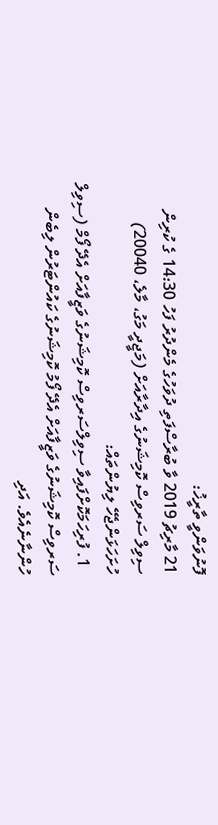ފޮނުވަންވީ ތާރީޚު:
21 މާރިޗު 2019 ވާ ބުރާސްފަތި ދުވަހުގެ މެންދުރު ފަހު 14:30 ގެ ކުރިން ސިވިލް ސަރވިސް ކޮމިޝަނުގެ އިދާރާއަށް (މަޖީދީ މަގު، މާލެ، 20040)
ހުށަހަޅަންޖެހޭ ލިޔުންތައް:
  1. ފުރިހަމަކޮށްފައިވާ ސިވިލްސަރވިސް ކޮމިޝަނުގެ ވަޒީފާއަށް އެދޭ ފޯމް (ސިވިލް ސަރވިސް ކޮމިޝަނުގެ ވަޒީފާއަށް އެދޭ ފޯމު ކޮމިޝަނުގެ ކައުންޓަރުން ލިބެން ހުންނާނެއެވެ. އަދި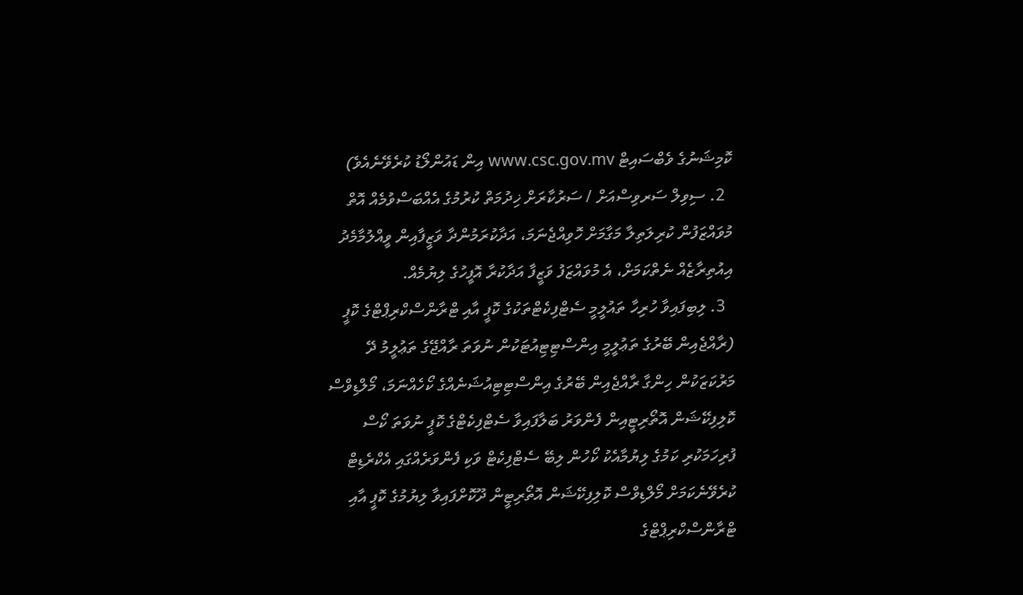ކޮމިޝަނުގެ ވެބްސައިޓް www.csc.gov.mv އިން ޑައުންލޯޑު ކުރެވޭނެއެވެ)
  2. ސިވިލް ސަރވިސްއަށް / ސަރުކާރަށް ޚިދުމަތް ކުރުމުގެ އެއްބަސްވުމެއް އޮތް މުވައްޒަފުން ކުރިލަތިލާ މަގާމަށް ހޮވިއްޖެނަމަ، އަދާކުރަމުންދާ ވަޒީފާއިން ވީއްލުމާމެދު އިއުތިރާޒެއް ނެތްކަމަށް، އެ މުވައްޒަފު ވަޒީފާ އަދާކުރާ އޮފީހުގެ ލިޔުމެއް.
  3. ލިބިފައިވާ ހުރިހާ ތައުލީމީ ސެޓްފިކެޓްތަކުގެ ކޮޕީ އާއި ޓްރާންސްކްރިޕްޓްގެ ކޮޕީ (ރާއްޖެއިން ބޭރުގެ ތަޢުލީމީ އިންސްޓިޓިއުޓަކުން ނުވަތަ ރާއްޖޭގެ ތަޢުލީމު ދޭ މަރުކަޒަކުން ހިންގާ ރާއްޖެއިން ބޭރުގެ އިންސްޓިޓިއުޝަނެއްގެ ކޯހެއްނަމަ، މޯލްޑިވްސް ކޮލިފިކޭޝަން އޮތޯރިޓީއިން ފެންވަރު ބަލާފައިވާ ސެޓްފިކެޓްގެ ކޮޕީ ނުވަތަ ކޯސް ފުރިހަމަކުރި ކަމުގެ ލިޔުމާއެކު ކޯހުން ލިބޭ ސެޓްފިކެޓް ވަކި ފެންވަރެއްގައި އެކްރެޑިޓް ކުރެވޭނެކަމަށް މޯލްޑިވްސް ކޮލިފިކޭޝަން އޮތޯރިޓީން ދޫކޮށްފައިވާ ލިޔުމުގެ ކޮޕީ އާއި ޓްރާންސްކްރިޕްޓްގެ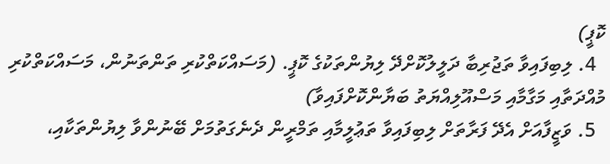ކޮޕީ)
  4. ލިބިފައިވާ ތަޖުރިބާ ދަލީލުކޮށްދޭ ލިޔުންތަކުގެ ކޮޕީ. (މަސައްކަތްކުރި ތަންތަނުން، މަސައްކަތްކުރި މުއްދަތާއި މަގާމާއި މަސްއޫލިއްޔަތު ބަޔާންކޮށްފައިވާ)
  5. ވަޒީފާއަށް އެދޭ ފަރާތަށް ލިބިފައިވާ ތަޢުލީމާއި ތަމްރީން ދެނެގަތުމަށް ބޭނުންވާ ލިޔުންތަކާއި،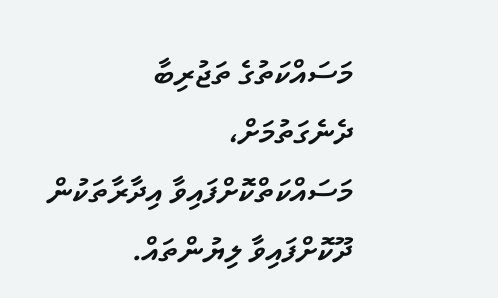މަސައްކަތުގެ ތަޖުރިބާ ދެނެގަތުމަށް، މަސައްކަތްކޮށްފައިވާ އިދާރާތަކުން ދޫކޮށްފައިވާ ލިޔުންތައް.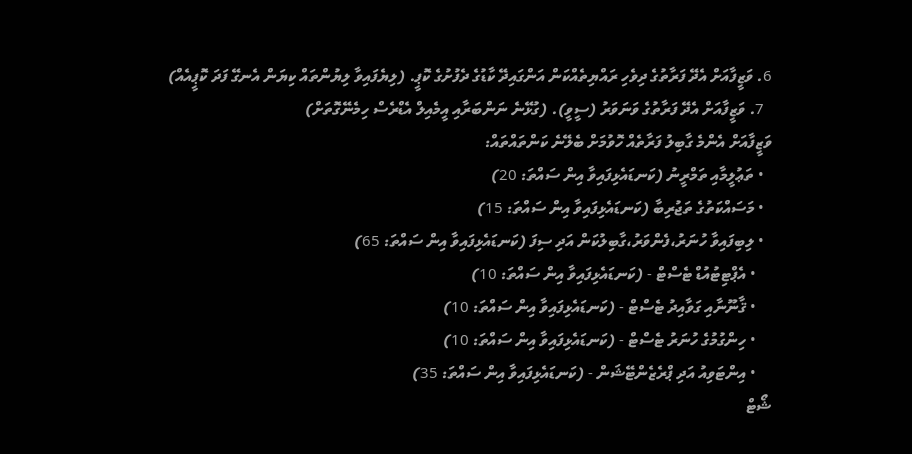6. ވަޒީފާއަށް އެދޭ ފަރާތުގެ ދިވެހި ރައްޔިތެއްކަން އަންގައިދޭ ކާޑުގެ ދެފުށުގެ ކޮޕީ. (ލިޔެފައިވާ ލިޔުންތައް ކިޔަން އެނގޭ ފަދަ ކޮޕީއެއް)
  7. ވަޒީފާއަށް އެދޭ ފަރާތުގެ ވަނަވަރު (ސީވީ). (ގުޅޭނެ ނަންބަރާއި އީމެއިލް އެޑްރެސް ހިމެނޭގޮތަށް)
ވަޒީފާއަށް އެންމެ ގާބިލު ފަރާތެއް ހޮވުމަށް ބެލޭނެ ކަންތައްތައް:
  • ތަޢުލީމާއި ތަމްރީނު (ކަނޑައެޅިފައިވާ އިން ސައްތަ: 20)
  • މަސައްކަތުގެ ތަޖުރިބާ (ކަނޑައެޅިފައިވާ އިން ސައްތަ: 15)
  • ލިބިފައިވާ ހުނަރު،ފެންވަރު،ގާބިލުކަން އަދި ސިފަ (ކަނޑައެޅިފައިވާ އިން ސައްތަ: 65)
    • އެޕްޓިޓުއުޑް ޓެސްޓް - (ކަނޑައެޅިފައިވާ އިން ސައްތަ: 10)
    • ޤާނޫނާއި ގަވާއިދު ޓެސްޓް - (ކަނޑައެޅިފައިވާ އިން ސައްތަ: 10)
    • ހިންގުމުގެ ހުނަރު ޓެސްޓް - (ކަނޑައެޅިފައިވާ އިން ސައްތަ: 10)
    • އިންޓަވިއު އަދި ޕްރެޒެންޓޭޝަން - (ކަނޑައެޅިފައިވާ އިން ސައްތަ: 35)
ޝޯޓް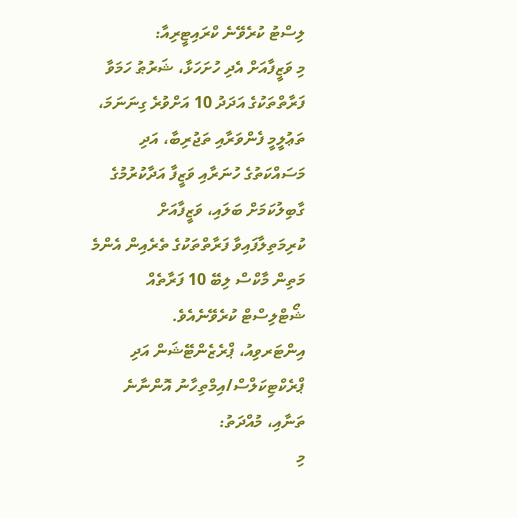ލިސްޓު ކުރެވޭނެ ކްރައިޓީރިއާ:
މި ވަޒީފާއަށް އެދި ހުށަހަޅާ، ޝަރުޠު ހަމަވާ ފަރާތްތަކުގެ އަދަދު 10 އަށްވުރެ ގިނަނަމަ، ތަޢުލީމީ ފެންވަރާއި ތަޖުރިބާ، އަދި މަސައްކަތުގެ ހުނަރާއި ވަޒީފާ އަދާކުރުމުގެ ގާބިލުކަމަށް ބަލައި، ވަޒީފާއަށް ކުރިމަތިލާފައިވާ ފަރާތްތަކުގެ ތެރެއިން އެންމެ މަތިން މާކްސް ލިބޭ 10 ފަރާތެއް ޝޯޓްލިސްޓް ކުރެވޭނެއެވެ.
އިންޓަރވިއު، ޕްރެޒެންޓޭޝަން އަދި ޕްރެކްޓިކަލްސް/އިމްތިހާނު އޮންނާނެ ތަނާއި، މުއްދަތު:
މި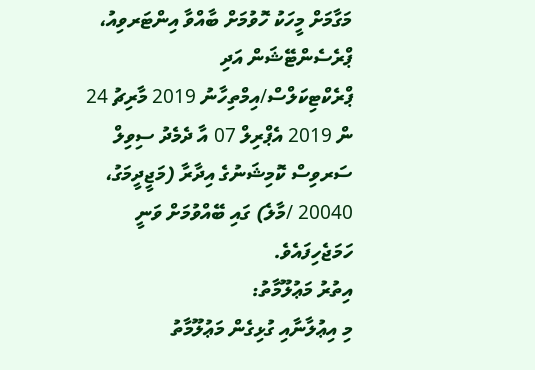މަގާމަށް މީހަކު ހޮވުމަށް ބާއްވާ އިންޓަރވިއު، ޕްރެސެންޓޭޝަން އަދި ޕްރެކްޓިކަލްސް/އިމްތިހާނު 2019 މާރިޗު 24 ން 2019 އެޕްރިލް 07 އާ ދެމެދު ސިވިލް ސަރވިސް ކޮމިޝަނުގެ އިދާރާ (މަޖީދީމަގު، 20040 /މާލެ) ގައި ބޭއްވުމަށް ވަނީ ހަމަޖެހިފައެވެ.
އިތުރު މަޢުލޫމާތު:
މި އިޢުލާނާއި ގުޅިގެން މަޢުލޫމާތު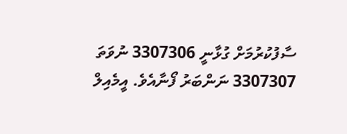ސާފުކުރުމަށް ގުޅާނީ 3307306 ނުވަތަ 3307307 ނަންބަރު ފޯނާއެވެ. އީމެއިލް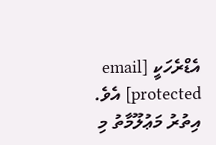އެޑްރެހަކީ [email protected] އެވެ. އިތުރު މަޢުލޫމާތު މި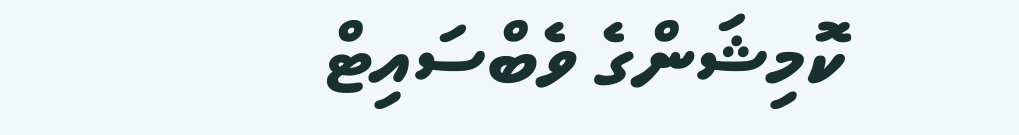ކޮމިޝަންގެ ވެބްސައިޓް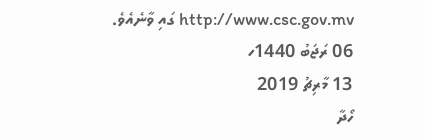http://www.csc.gov.mv ގައި ވާނެއެވެ.
06 ރަޖަބު 1440ހ
13 މާރިޗު 2019
ހޯދާ